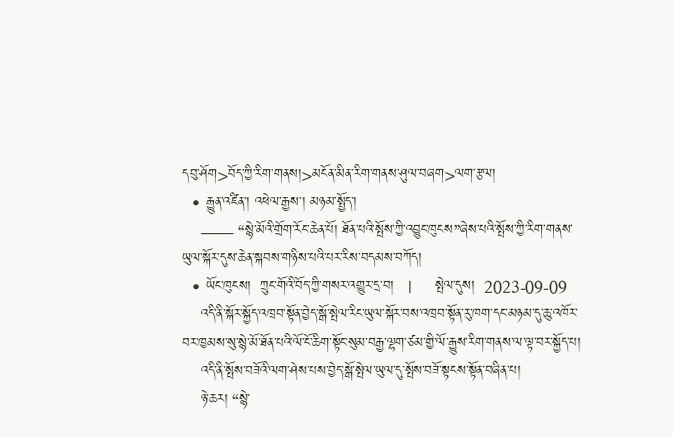དབུ་ཤོག>བོད་ཀྱི་རིག་གནས།>མངོན་མིན་རིག་གནས་ཤུལ་བཞག>ལག་རྩལ།
  • རྒྱུན་འཛིན་། འཕེལ་རྒྱས་། མཉམ་སྤྱོད་།
    —— “སྙེ་མོའི་གྲོག་རོང་ཆེན་པོ། ཐོན་པའི་སྤོས་ཀྱི་འབྱུང་ཁུངས”ཞེས་པའི་སྤོས་ཀྱི་རིག་གནས་ཡུལ་སྐོར་དུས་ཆེན་སྐབས་གཉིས་པའི་པར་རིས་བདམས་བཀོད།
  • ཡོང་ཁུངས།  ཀྲུང་གོའི་བོད་ཀྱི་གསར་འགྱུར་དྲ་བ།   |     སྤེལ་དུས།  2023-09-09
    འདི་ནི་སྐོར་སྐྱོད་འཁྲབ་སྟོན་བྱེད་སྒོ་སྤེལ་རིང་ཡུལ་སྐོར་བས་འཁྲབ་སྟོན་རུ་ཁག་དང་མཉམ་དུ་ཆུ་འཁོར་བར་ཁྱམས་སུ་སྙེ་མོ་ཐོན་པའི་ལོ་ངོ་ཆིག་སྟོང་སུམ་བརྒྱ་ལྷག་ཙམ་གྱི་ལོ་རྒྱུས་རིག་གནས་ལ་ལྟ་བར་སྐྱོད་པ།
    འདི་ནི་སྤོས་བཟོའི་ལག་ཤེས་པས་བྱེད་སྒོ་སྤེལ་ཡུལ་དུ་སྤོས་བཟོ་སྟངས་སྟོན་བཞིན་པ།
    ཉེ་ཆར། “སྙེ་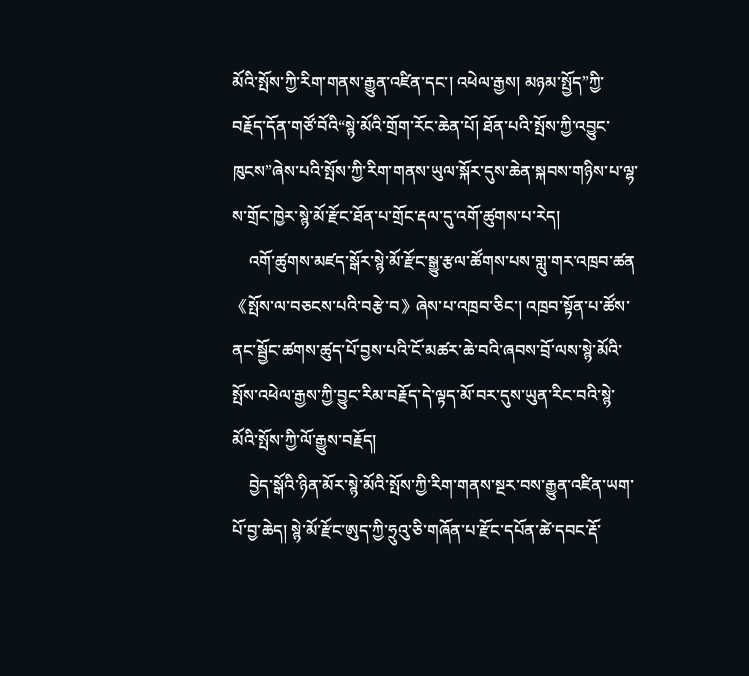མོའི་སྤོས་ཀྱི་རིག་གནས་རྒྱུན་འཛིན་དང་། འཕེལ་རྒྱས། མཉམ་སྤྱོད”ཀྱི་བརྗོད་དོན་གཙོ་བོའི“སྙེ་མོའི་གྲོག་རོང་ཆེན་པོ། ཐོན་པའི་སྤོས་ཀྱི་འབྱུང་ཁུངས”ཞེས་པའི་སྤོས་ཀྱི་རིག་གནས་ཡུལ་སྐོར་དུས་ཆེན་སྐབས་གཉིས་པ་ལྷ་ས་གྲོང་ཁྱེར་སྙེ་མོ་རྫོང་ཐོན་པ་གྲོང་རྡལ་དུ་འགོ་ཚུགས་པ་རེད།
    འགོ་ཚུགས་མཛད་སྒོར་སྙེ་མོ་རྫོང་སྒྱུ་རྩལ་ཚོགས་པས་གླུ་གར་འཁྲབ་ཚན《སྤོས་ལ་བཅངས་པའི་བརྩེ་བ》ཞེས་པ་འཁྲབ་ཅིང་། འཁྲབ་སྟོན་པ་ཚོས་ནང་སྦྱོང་ཚགས་ཚུད་པོ་བྱས་པའི་ངོ་མཚར་ཆེ་བའི་ཞབས་བྲོ་ལས་སྙེ་མོའི་སྤོས་འཕེལ་རྒྱས་ཀྱི་བྱུང་རིམ་བརྗོད་དེ་ལྟད་མོ་བར་དུས་ཡུན་རིང་བའི་སྙེ་མོའི་སྤོས་ཀྱི་ལོ་རྒྱུས་བརྗོད།
    བྱེད་སྒོའི་ཉིན་མོར་སྙེ་མོའི་སྤོས་ཀྱི་རིག་གནས་སྔར་བས་རྒྱུན་འཛིན་ཡག་པོ་བྱ་ཆེད། སྙེ་མོ་རྫོང་ཨུད་ཀྱི་ཧྲུའུ་ཅི་གཞོན་པ་རྫོང་དཔོན་ཚེ་དབང་རྡོ་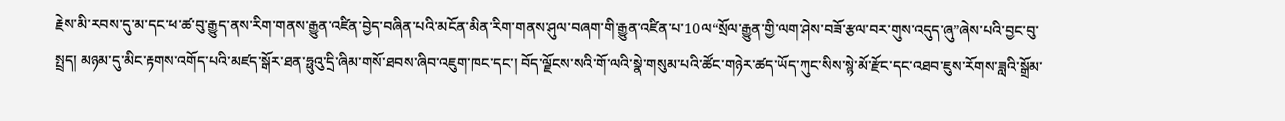རྗེས་མི་རབས་དུ་མ་དང་ཕ་ཚ་བུ་རྒྱུད་ནས་རིག་གནས་རྒྱུན་འཛིན་བྱེད་བཞིན་པའི་མངོན་མིན་རིག་གནས་ཤུལ་བཞག་གི་རྒྱུན་འཛིན་པ་10ལ“སྲོལ་རྒྱུན་གྱི་ལག་ཤེས་བཟོ་རྩལ་བར་གུས་འདུད་ཞུ”ཞེས་པའི་བྱང་བུ་སྤྲད། མཉམ་དུ་མིང་རྟགས་འགོད་པའི་མཛད་སྒོར་ཐན་ཧྥུའུ་དྲི་ཞིམ་གསོ་ཐབས་ཞིབ་འཇུག་ཁང་དང་། བོད་ལྗོངས་སའི་གོ་ལའི་སྣེ་གསུམ་པའི་ཚོང་གཉེར་ཚད་ཡོད་ཀུང་སིས་སྙེ་མོ་རྫོང་དང་འཐབ་ཇུས་རོགས་ཟླའི་སྒྲོམ་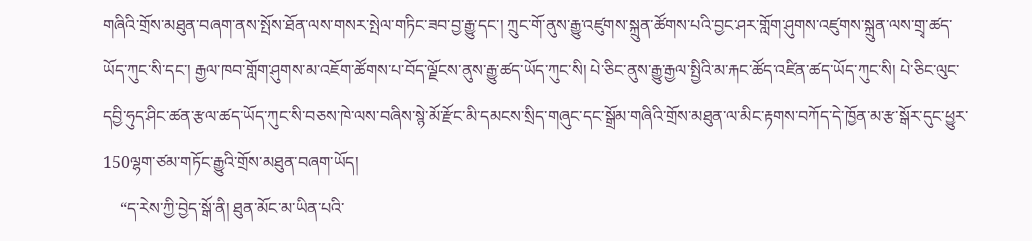གཞིའི་གྲོས་མཐུན་བཞག་ནས་སྤོས་ཐོན་ལས་གསར་སྤེལ་གཏིང་ཟབ་བྱ་རྒྱུ་དང་། ཀྲུང་གོ་ནུས་རྒྱུ་འཛུགས་སྐྲུན་ཚོགས་པའི་བྱང་ཤར་གློག་ཤུགས་འཛུགས་སྐྲུན་ལས་གྲྭ་ཚད་ཡོད་ཀུང་སི་དང་། རྒྱལ་ཁབ་གློག་ཤུགས་མ་འཇོག་ཚོགས་པ་བོད་ལྗོངས་ནུས་རྒྱུ་ཚད་ཡོད་ཀུང་སི། པེ་ཅིང་ནུས་རྒྱུ་རྒྱལ་སྤྱིའི་མ་རྐང་ཚོད་འཛིན་ཚད་ཡོད་ཀུང་སི། པེ་ཅིང་ལུང་དབྱི་ཧུད་ཤིང་ཚན་རྩལ་ཚད་ཡོད་ཀུང་སི་བཅས་ཁེ་ལས་བཞིས་སྙེ་མོ་རྫོང་མི་དམངས་སྲིད་གཞུང་དང་སྒྲོམ་གཞིའི་གྲོས་མཐུན་ལ་མིང་རྟགས་བཀོད་དེ་ཁྱོན་མ་རྩ་སྒོར་དུང་ཕྱུར་150ལྷག་ཙམ་གཏོང་རྒྱུའི་གྲོས་མཐུན་བཞག་ཡོད།
    “ད་རེས་ཀྱི་བྱེད་སྒོ་ནི། ཐུན་མོང་མ་ཡིན་པའི་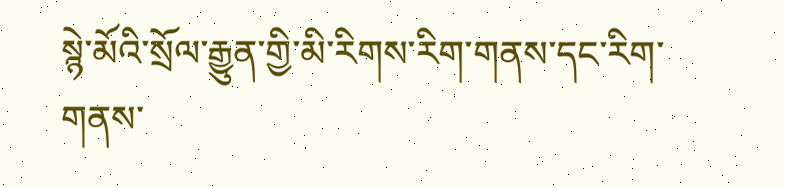སྙེ་མོའི་སྲོལ་རྒྱུན་གྱི་མི་རིགས་རིག་གནས་དང་རིག་གནས་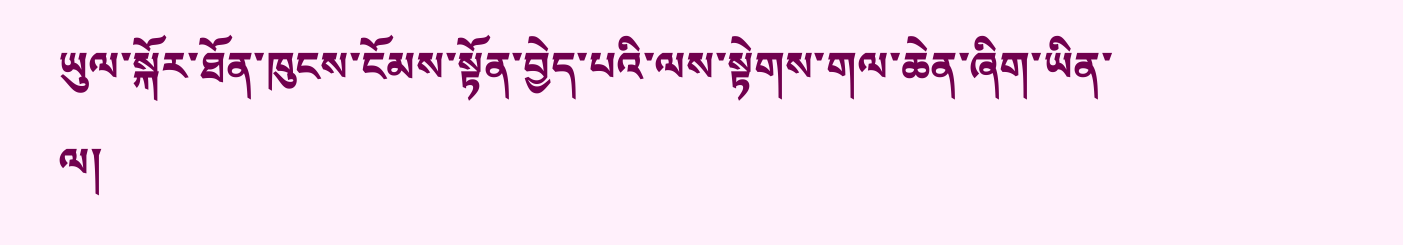ཡུལ་སྐོར་ཐོན་ཁུངས་ངོམས་སྟོན་བྱེད་པའི་ལས་སྟེགས་གལ་ཆེན་ཞིག་ཡིན་ལ།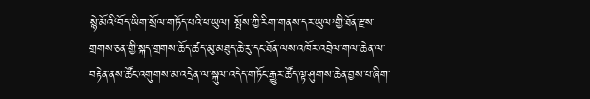སྙེ་མོའི‘བོད་ཡིག་སྲོལ་གཏོད་པའི་ཕ་ཡུལ། སྤོས་ཀྱི་རིག་གནས་དར་ཡུལ’གྱི་ཐོན་རྫས་གྲགས་ཅན་གྱི་སྐད་གྲགས་ཆོད་ཚད་མུ་མཐུད་ཆེ་རུ་དང་ཐོན་ལས་འཁོར་འབྲེལ་གལ་ཆེན་ལ་བརྟེན་ནས་ཚོང་འགུགས་མ་འདྲེན་ལ་སྐུལ་འདེད་གཏོང་རྒྱུར་ཚོད་ལྟ་ཤུགས་ཆེན་བྱས་པ་ཞིག་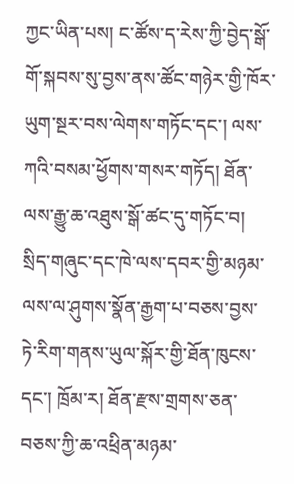ཀྱང་ཡིན་པས། ང་ཚོས་ད་རེས་ཀྱི་བྱེད་སྒོ་གོ་སྐབས་སུ་བྱས་ནས་ཚོང་གཉེར་གྱི་ཁོར་ཡུག་སྔར་བས་ལེགས་གཏོང་དང་། ལས་ཀའི་བསམ་ཕྱོགས་གསར་གཏོད། ཐོན་ལས་རྒྱུ་ཆ་འཐུས་སྒོ་ཚང་དུ་གཏོང་བ། སྲིད་གཞུང་དང་ཁེ་ལས་དབར་གྱི་མཉམ་ལས་ལ་ཤུགས་སྣོན་རྒྱག་པ་བཅས་བྱས་ཏེ་རིག་གནས་ཡུལ་སྐོར་གྱི་ཐོན་ཁུངས་དང་། ཁྲོམ་ར། ཐོན་རྫས་གྲགས་ཅན་བཅས་ཀྱི་ཆ་འཕྲིན་མཉམ་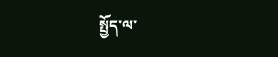སྤྱོད་ལ་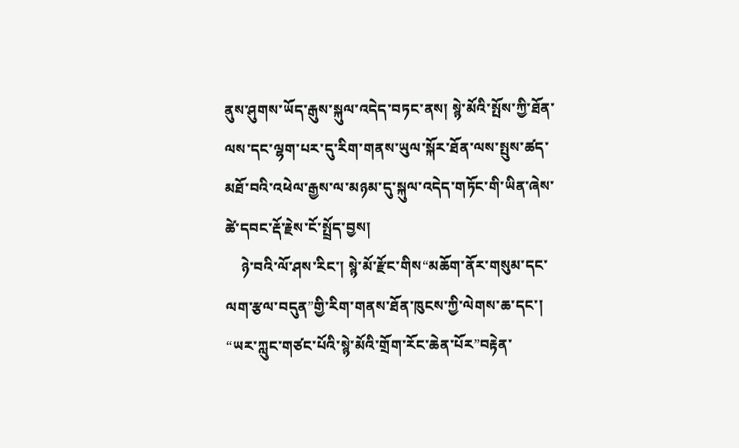ནུས་ཤུགས་ཡོད་རྒུས་སྐུལ་འདེད་བཏང་ནས། སྙེ་མོའི་སྤོས་ཀྱི་ཐོན་ལས་དང་ལྷག་པར་དུ་རིག་གནས་ཡུལ་སྐོར་ཐོན་ལས་སྤུས་ཚད་མཐོ་བའི་འཕེལ་རྒྱས་ལ་མཉམ་དུ་སྐུལ་འདེད་གཏོང་གི་ཡིན་ཞེས་ཚེ་དབང་རྡོ་རྗེས་ངོ་སྤྲོད་བྱས།
    ཉེ་བའི་ལོ་ཤས་རིང་། སྙེ་མོ་རྫོང་གིས“མཆོག་ནོར་གསུམ་དང་ལག་རྩལ་བདུན”གྱི་རིག་གནས་ཐོན་ཁུངས་ཀྱི་ལེགས་ཆ་དང་། “ཡར་ཀླུང་གཙང་པོའི་སྙེ་མོའི་གྲོག་རོང་ཆེན་པོར”བརྟེན་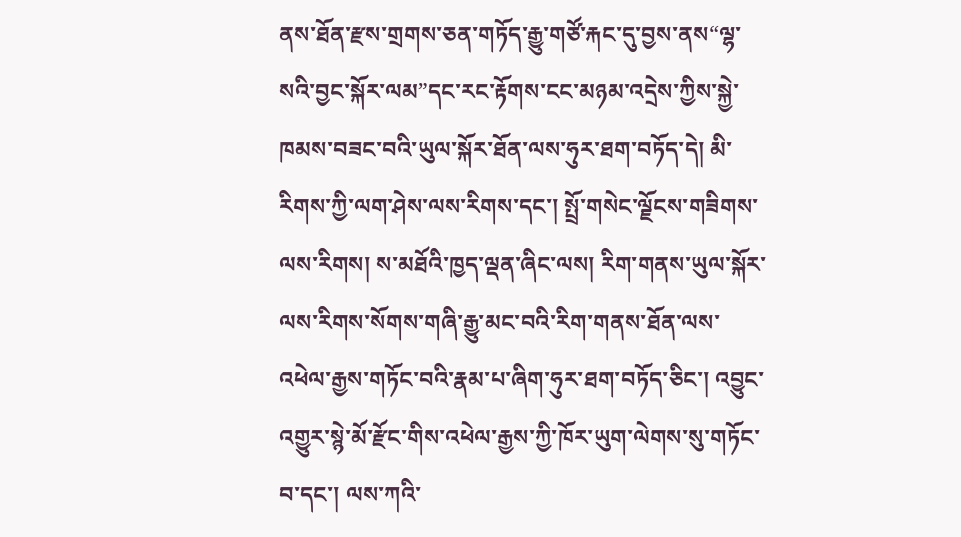ནས་ཐོན་རྫས་གྲགས་ཅན་གཏོད་རྒྱུ་གཙོ་རྐང་དུ་བྱས་ནས“ལྷ་སའི་བྱང་སྐོར་ལམ”དང་རང་རྟོགས་ངང་མཉམ་འདྲེས་ཀྱིས་སྐྱེ་ཁམས་བཟང་བའི་ཡུལ་སྐོར་ཐོན་ལས་ཧུར་ཐག་བཏོད་དེ། མི་རིགས་ཀྱི་ལག་ཤེས་ལས་རིགས་དང་། སྤྲོ་གསེང་ལྗོངས་གཟིགས་ལས་རིགས། ས་མཐོའི་ཁྱད་ལྡན་ཞིང་ལས། རིག་གནས་ཡུལ་སྐོར་ལས་རིགས་སོགས་གཞི་རྒྱུ་མང་བའི་རིག་གནས་ཐོན་ལས་འཕེལ་རྒྱས་གཏོང་བའི་རྣམ་པ་ཞིག་ཧུར་ཐག་བཏོད་ཅིང་། འབྱུང་འགྱུར་སྙེ་མོ་རྫོང་གིས་འཕེལ་རྒྱས་ཀྱི་ཁོར་ཡུག་ལེགས་སུ་གཏོང་བ་དང་། ལས་ཀའི་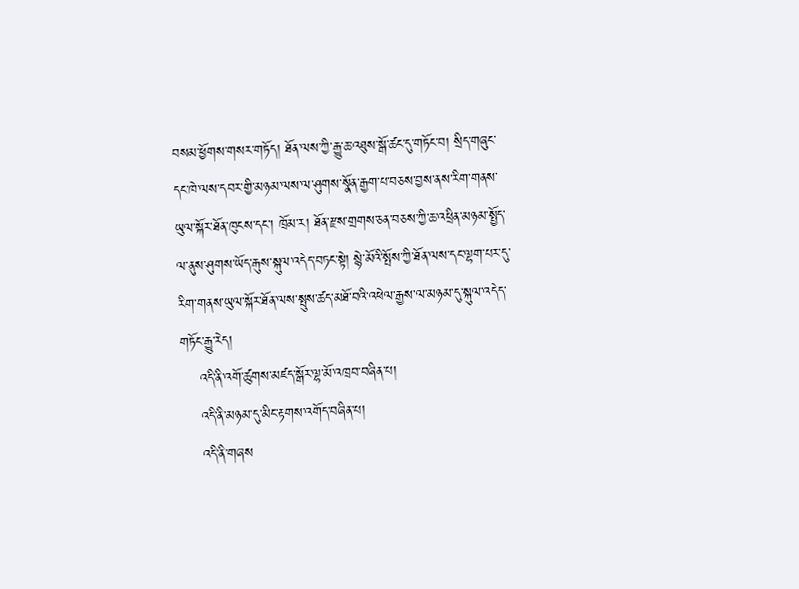བསམ་ཕྱོགས་གསར་གཏོད། ཐོན་ལས་ཀྱི་རྒྱུ་ཆ་འཐུས་སྒོ་ཚང་དུ་གཏོང་བ། སྲིད་གཞུང་དང་ཁེ་ལས་དབར་གྱི་མཉམ་ལས་ལ་ཤུགས་སྣོན་རྒྱག་པ་བཅས་བྱས་ནས་རིག་གནས་ཡུལ་སྐོར་ཐོན་ཁུངས་དང་། ཁྲོམ་ར། ཐོན་རྫས་གྲགས་ཅན་བཅས་ཀྱི་ཆ་འཕྲིན་མཉམ་སྤྱོད་ལ་ནུས་ཤུགས་ཡོད་རྒུས་སྐུལ་འདེད་བཏང་སྟེ། སྙེ་མོའི་སྤོས་ཀྱི་ཐོན་ལས་དང་ལྷག་པར་དུ་རིག་གནས་ཡུལ་སྐོར་ཐོན་ལས་སྤུས་ཚད་མཐོ་བའི་འཕེལ་རྒྱས་ལ་མཉམ་དུ་སྐུལ་འདེད་གཏོང་རྒྱུ་རེད།
    འདི་ནི་འགོ་ཚུགས་མཛད་སྒོར་ལྷ་མོ་འཁྲབ་བཞིན་པ།
    འདི་ནི་མཉམ་དུ་མིང་རྟགས་འགོད་བཞིན་པ།
    འདི་ནི་གཞས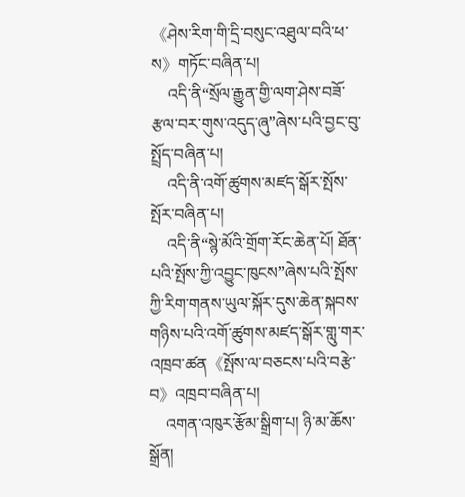《ཤེས་རིག་གི་དྲི་བསུང་འཐུལ་བའི་ཕ་ས》གཏོང་བཞིན་པ།
    འདི་ནི“སྲོལ་རྒྱུན་གྱི་ལག་ཤེས་བཟོ་རྩལ་བར་གུས་འདུད་ཞུ”ཞེས་པའི་བྱང་བུ་སྤྲོད་བཞིན་པ།
    འདི་ནི་འགོ་ཚུགས་མཛད་སྒོར་སྤོས་སྤོར་བཞིན་པ།
    འདི་ནི“སྙེ་མོའི་གྲོག་རོང་ཆེན་པོ། ཐོན་པའི་སྤོས་ཀྱི་འབྱུང་ཁུངས”ཞེས་པའི་སྤོས་ཀྱི་རིག་གནས་ཡུལ་སྐོར་དུས་ཆེན་སྐབས་གཉིས་པའི་འགོ་ཚུགས་མཛད་སྒོར་གླུ་གར་འཁྲབ་ཚན《སྤོས་ལ་བཅངས་པའི་བརྩེ་བ》འཁྲབ་བཞིན་པ།
    འགན་འཁུར་རྩོམ་སྒྲིག་པ། ཉི་མ་ཆོས་སྒྲོན།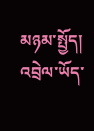མཉམ་སྤྱོད།
འབྲེལ་ཡོད་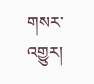གསར་འགྱུར།